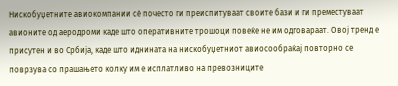Нискобуџетните авиокомпании сè почесто ги преиспитуваат своите бази и ги преместуваат авионите од аеродроми каде што оперативните трошоци повеќе не им одговараат. Овој тренд е присутен и во Србија, каде што иднината на нискобуџетниот авиосообраќај повторно се поврзува со прашањето колку им е исплатливо на превозниците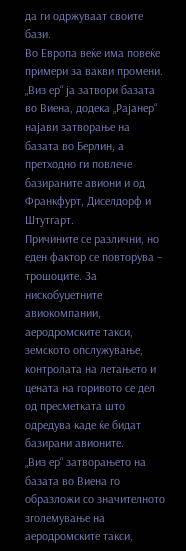да ги одржуваат своите бази.
Во Европа веќе има повеќе примери за вакви промени. „Виз ер“ ја затвори базата во Виена, додека „Рајанер“ најави затворање на базата во Берлин, а претходно ги повлече базираните авиони и од Франкфурт, Диселдорф и Штутгарт.
Причините се различни, но еден фактор се повторува – трошоците. За нискобуџетните авиокомпании, аеродромските такси, земското опслужување, контролата на летањето и цената на горивото се дел од пресметката што одредува каде ќе бидат базирани авионите.
„Виз ер“ затворањето на базата во Виена го образложи со значителното зголемување на аеродромските такси,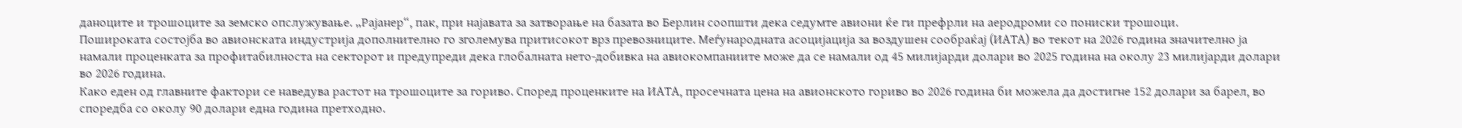даноците и трошоците за земско опслужување. „Рајанер“, пак, при најавата за затворање на базата во Берлин соопшти дека седумте авиони ќе ги префрли на аеродроми со пониски трошоци.
Пошироката состојба во авионската индустрија дополнително го зголемува притисокот врз превозниците. Меѓународната асоцијација за воздушен сообраќај (ИАТА) во текот на 2026 година значително ја намали проценката за профитабилноста на секторот и предупреди дека глобалната нето-добивка на авиокомпаниите може да се намали од 45 милијарди долари во 2025 година на околу 23 милијарди долари во 2026 година.
Како еден од главните фактори се наведува растот на трошоците за гориво. Според проценките на ИАТА, просечната цена на авионското гориво во 2026 година би можела да достигне 152 долари за барел, во споредба со околу 90 долари една година претходно.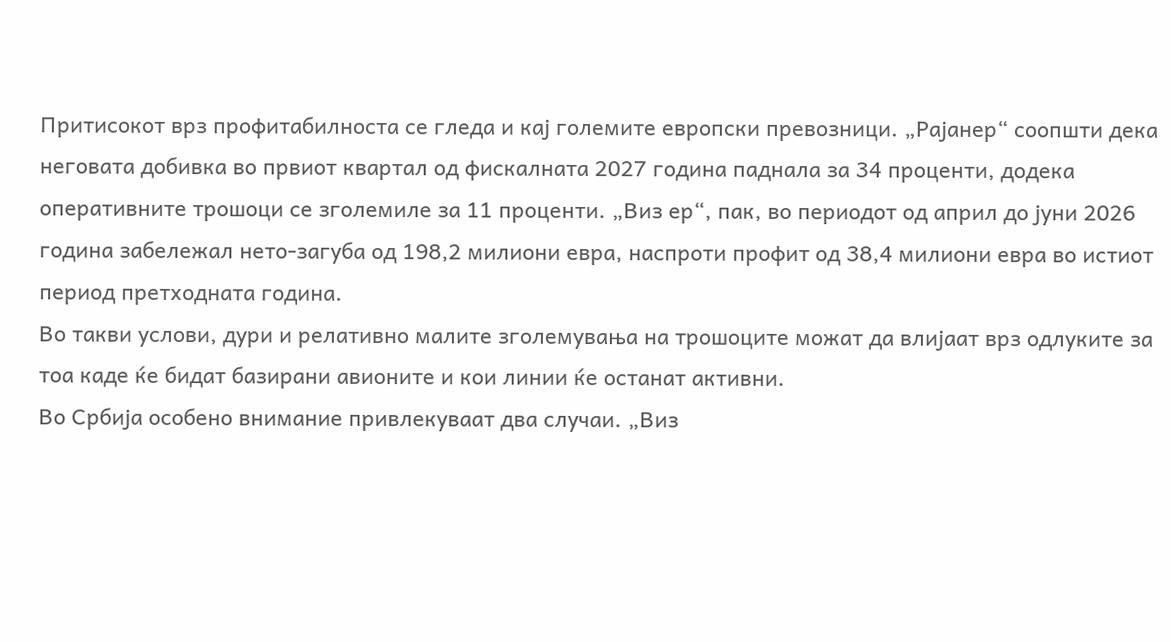Притисокот врз профитабилноста се гледа и кај големите европски превозници. „Рајанер“ соопшти дека неговата добивка во првиот квартал од фискалната 2027 година паднала за 34 проценти, додека оперативните трошоци се зголемиле за 11 проценти. „Виз ер“, пак, во периодот од април до јуни 2026 година забележал нето-загуба од 198,2 милиони евра, наспроти профит од 38,4 милиони евра во истиот период претходната година.
Во такви услови, дури и релативно малите зголемувања на трошоците можат да влијаат врз одлуките за тоа каде ќе бидат базирани авионите и кои линии ќе останат активни.
Во Србија особено внимание привлекуваат два случаи. „Виз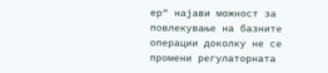ер“ најави можност за повлекување на базните операции доколку не се промени регулаторната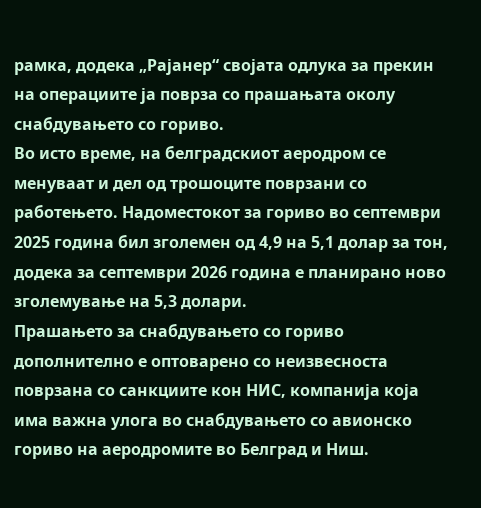рамка, додека „Рајанер“ својата одлука за прекин на операциите ја поврза со прашањата околу снабдувањето со гориво.
Во исто време, на белградскиот аеродром се менуваат и дел од трошоците поврзани со работењето. Надоместокот за гориво во септември 2025 година бил зголемен од 4,9 на 5,1 долар за тон, додека за септември 2026 година е планирано ново зголемување на 5,3 долари.
Прашањето за снабдувањето со гориво дополнително е оптоварено со неизвесноста поврзана со санкциите кон НИС, компанија која има важна улога во снабдувањето со авионско гориво на аеродромите во Белград и Ниш.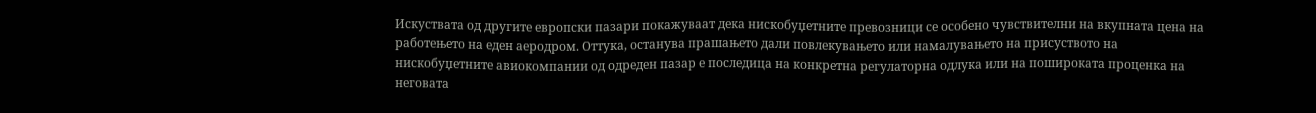Искуствата од другите европски пазари покажуваат дека нискобуџетните превозници се особено чувствителни на вкупната цена на работењето на еден аеродром. Оттука, останува прашањето дали повлекувањето или намалувањето на присуството на нискобуџетните авиокомпании од одреден пазар е последица на конкретна регулаторна одлука или на пошироката проценка на неговата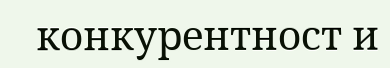конкурентност и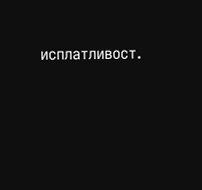исплатливост.